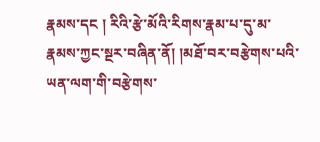རྣམས་དང ། རིའི་རྩེ་མོའི་རིགས་རྣམ་པ་དུ་མ་རྣམས་ཀྱང་སྔར་བཞིན་ནོ། །མཐོ་བར་བརྩེགས་པའི་ཡན་ལག་གི་བརྩེགས་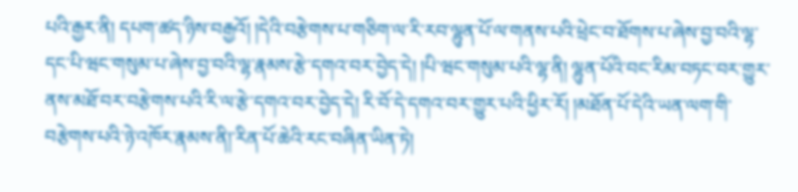པའི་རྒྱར་ནི། དཔག་ཚད་ཉིས་བརྒྱའོ། །དེའི་བརྩེགས་པ་གཅིག་ལ་རི་རབ་ལྷུན་པོ་ལ་གནས་པའི་ཕྲེང་བ་ཐོགས་པ་ཞེས་བྱ་བའི་ལྷ་དང་པི་ཝང་གསུམ་པ་ཞེས་བྱ་བའི་ལྷ་རྣམས་རྩེ་དགའ་བར་བྱེད་དེ། །པི་ཝང་གསུམ་པའི་ལྷ་ནི། ལྷུན་པོའི་བང་རིམ་བཏང་བར་གྱུར་ནས་མཐོ་བར་བརྩེགས་པའི་རི་ལ་རྩེ་དགའ་བར་བྱེད་དེ། རི་བོ་དེ་དགའ་བར་གྱུར་པའི་ཕྱིར་རོ། །མཐོན་པོ་དེའི་ཡན་ལག་གི་བརྩེགས་པའི་ཉེ་འཁོར་རྣམས་ནི།་རིན་པོ་ཆེའི་རང་བཞིན་ཡིན་ཏེ།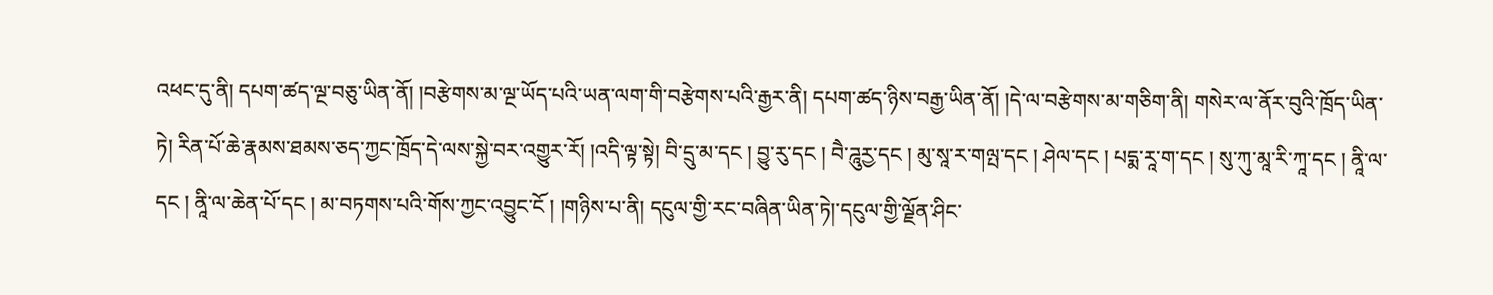འཕང་དུ་ནི། དཔག་ཚད་ལྔ་བཅུ་ཡིན་ནོ། །བརྩེགས་མ་ལྔ་ཡོད་པའི་ཡན་ལག་གི་བརྩེགས་པའི་རྒྱར་ནི། དཔག་ཚད་ཉིས་བརྒྱ་ཡིན་ནོ། །དེ་ལ་བརྩེགས་མ་གཅིག་ནི། གསེར་ལ་ནོར་བུའི་ཁྲོད་ཡིན་ཏེ། རིན་པོ་ཆེ་རྣམས་ཐམས་ཅད་ཀྱང་ཁྲོད་དེ་ལས་སྐྱེ་བར་འགྱུར་རོ། །འདི་ལྟ་སྟེ། བི་དྲུ་མ་དང ། བྱུ་རུ་དང ། བཻ་ཌཱུརྱ་དང ། མུ་སཱ་ར་གལྤ་དང ། ཤེལ་དང ། པདྨ་རཱ་ག་དང ། སུ་ཀུ་མཱ་རི་ཀཱ་དང ། ནཱི་ལ་དང ། ནཱི་ལ་ཆེན་པོ་དང ། མ་བཏགས་པའི་གོས་ཀྱང་འབྱུང་ངོ ། །གཉིས་པ་ནི། དངུལ་གྱི་རང་བཞིན་ཡིན་ཏེ།་དངུལ་གྱི་ལྗོན་ཤིང་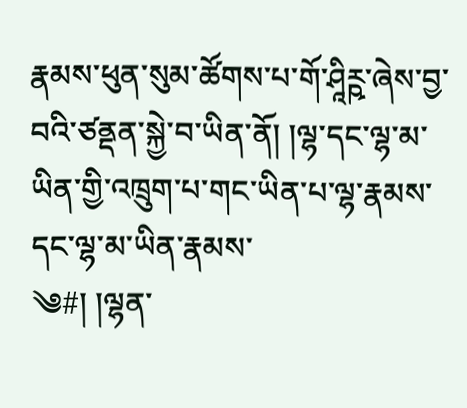རྣམས་ཕུན་སུམ་ཚོགས་པ་གོ་ཤཱིཪྵ་ཞེས་བྱ་བའི་ཙནྡན་སྐྱེ་བ་ཡིན་ནོ། །ལྷ་དང་ལྷ་མ་ཡིན་གྱི་འཁྲུག་པ་གང་ཡིན་པ་ལྷ་རྣམས་དང་ལྷ་མ་ཡིན་རྣམས་
༄#། །ལྷན་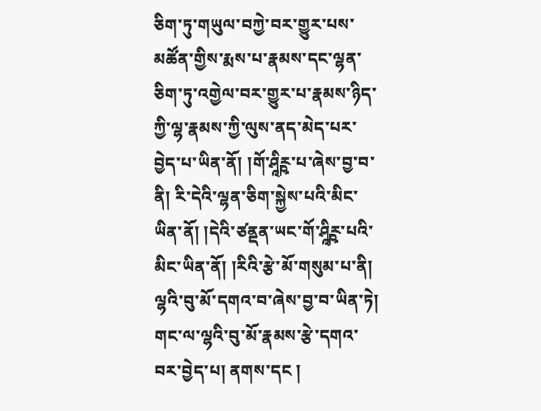ཅིག་ཏུ་གཡུལ་བཀྱེ་བར་གྱུར་པས་མཚོན་གྱིས་རྨས་པ་རྣམས་དང་ལྷན་ཅིག་ཏུ་འགྱེལ་བར་གྱུར་པ་རྣམས་ཉིད་ཀྱི་ལྷ་རྣམས་ཀྱི་ལུས་ནད་མེད་པར་བྱེད་པ་ཡིན་ནོ། །གོ་ཤཱིཪྵ་པ་ཞེས་བྱ་བ་ནི། རི་དེའི་ལྷན་ཅིག་སྐྱེས་པའི་མིང་ཡིན་ནོ། །དེའི་ཙནྡན་ཡང་གོ་ཤཱིཪྵ་པའི་མིང་ཡིན་ནོ། །རིའི་རྩེ་མོ་གསུམ་པ་ནི། ལྷའི་བུ་མོ་དགའ་བ་ཞེས་བྱ་བ་ཡིན་ཏེ། གང་ལ་ལྷའི་བུ་མོ་རྣམས་རྩེ་དགའ་བར་བྱེད་པ། ནགས་དང །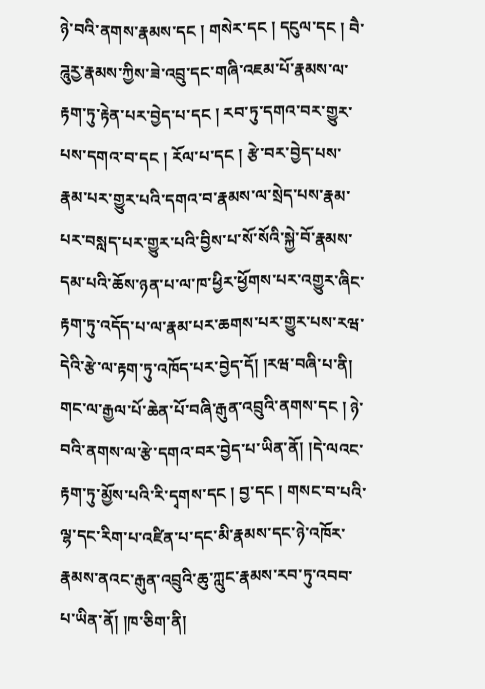ཉེ་བའི་ནགས་རྣམས་དང ། གསེར་དང ། དངུལ་དང ། བཻ་ཌཱུརྱ་རྣམས་ཀྱིས་ཟེ་འབྲུ་དང་གཞི་འཇམ་པོ་རྣམས་ལ་རྟག་ཏུ་རྟེན་པར་བྱེད་པ་དང ། རབ་ཏུ་དགའ་བར་གྱུར་པས་དགའ་བ་དང ། རོལ་པ་དང ། རྩེ་བར་བྱེད་པས་རྣམ་པར་གྱུར་པའི་དགའ་བ་རྣམས་ལ་སྲེད་པས་རྣམ་པར་བསླད་པར་གྱུར་པའི་བྱིས་པ་སོ་སོའི་སྐྱེ་བོ་རྣམས་དམ་པའི་ཆོས་ཉན་པ་ལ་ཁ་ཕྱིར་ཕྱོགས་པར་འགྱུར་ཞིང་རྟག་ཏུ་འདོད་པ་ལ་རྣམ་པར་ཆགས་པར་གྱུར་པས་རཝ་དེའི་རྩེ་ལ་རྟག་ཏུ་འཁོད་པར་བྱེད་དོ། །རཝ་བཞི་པ་ནི། གང་ལ་རྒྱལ་པོ་ཆེན་པོ་བཞི་རྒུན་འབྲུའི་ནགས་དང ། ཉེ་བའི་ནགས་ལ་རྩེ་དགའ་བར་བྱེད་པ་ཡིན་ནོ། །དེ་ལའང་རྟག་ཏུ་མྱོས་པའི་རི་དྭགས་དང ། བྱ་དང ། གསང་བ་པའི་ལྷ་དང་རིག་པ་འཛིན་པ་དང་མི་རྣམས་དང་ཉེ་འཁོར་རྣམས་ནའང་རྒུན་འབྲུའི་ཆུ་ཀླུང་རྣམས་རབ་ཏུ་འབབ་པ་ཡིན་ནོ། །ཁ་ཅིག་ནི།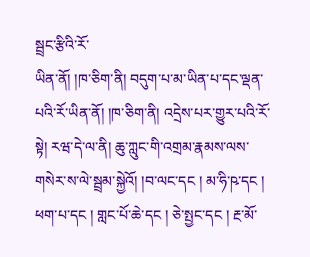སྦྲང་རྩིའི་རོ་
ཡིན་ནོ། །ཁ་ཅིག་ནི། བདུག་པ་མ་ཡིན་པ་དང་ལྡན་པའི་རོ་ཡིན་ནོ། །ཁ་ཅིག་ནི། འདྲེས་པར་གྱུར་པའི་རོ་སྟེ། རཝ་དེ་ལ་ནི། ཆུ་ཀླུང་གི་འགྲམ་རྣམས་ལས་གསེར་ས་ལེ་སྦྲམ་སྐྱེའོ། །བ་ལང་དང ། མ་ཧི་ཥ་དང ། ཕག་པ་དང ། གླང་པོ་ཆེ་དང ། ཅེ་སྤྱང་དང ། རྔ་མོ་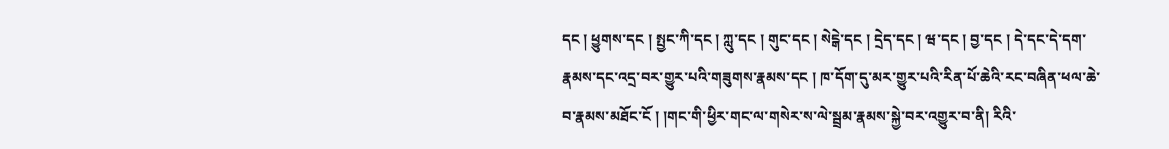དང ། ཕྱུགས་དང ། སྤྱང་ཀི་དང ། ཀླུ་དང ། གུང་དང ། སེངྒེ་དང ། དྲེད་དང ། ཝ་དང ། བྱ་དང ། དེ་དང་དེ་དག་རྣམས་དང་འདྲ་བར་གྱུར་པའི་གཟུགས་རྣམས་དང ། ཁ་དོག་དུ་མར་གྱུར་པའི་རིན་པོ་ཆེའི་རང་བཞིན་ཕལ་ཆེ་བ་རྣམས་མཐོང་ངོ ། །གང་གི་ཕྱིར་གང་ལ་གསེར་ས་ལེ་སྦྲམ་རྣམས་སྐྱེ་བར་འགྱུར་བ་ནི། རིའི་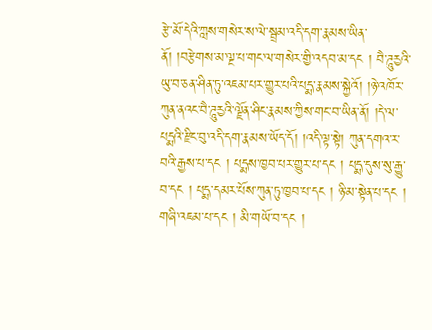རྩེ་མོ་དེའི་ཀླས་གསེར་ས་ལེ་སྦྲམ་འདི་དག་རྣམས་ཡིན་ནོ། །བརྩེགས་མ་ལྔ་པ་གང་ལ་གསེར་གྱི་འདབ་མ་དང ། བཻ་ཌཱུརྱའི་ཡུ་བ་ཅན་ཤིན་ཏུ་འཇམ་པར་གྱུར་པའི་པདྨ་རྣམས་སྐྱེའོ། །ཉེ་འཁོར་ཀུན་ནའང་བཻ་ཌཱུརྱའི་ལྗོན་ཤིང་རྣམས་ཀྱིས་གང་བ་ཡིན་ནོ། །དེ་ལ་པདྨའི་རྫིང་བུ་འདི་དག་རྣམས་ཡོད་དོ། །འདི་ལྟ་སྟེ། ཀུན་དགའ་ར་བའི་རྒྱས་པ་དང ། པདྨས་ཁྱབ་པར་གྱུར་པ་དང ། པདྨ་དུས་སུ་རྒྱུ་བ་དང ། པདྨ་དམར་པོས་ཀུན་ཏུ་ཁྱབ་པ་དང ། ཉི་མ་སྟེན་པ་དང ། གཞི་འཇམ་པ་དང ། མི་གཡོ་བ་དང །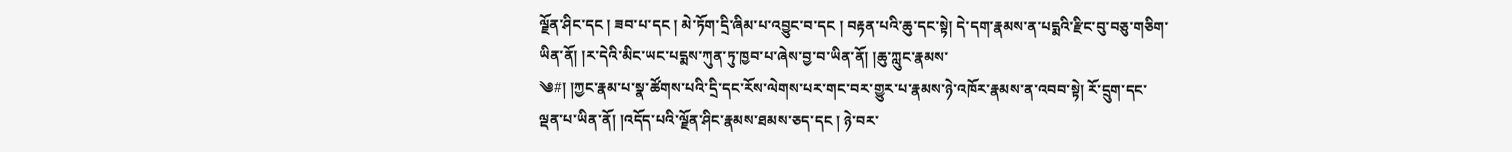ལྗོན་ཤིང་དང ། ཟབ་པ་དང ། མེ་ཏོག་དྲི་ཞིམ་པ་འབྱུང་བ་དང ། བརྟན་པའི་ཆུ་དང་སྟེ། དེ་དག་རྣམས་ན་པདྨའི་རྫིང་བུ་བཅུ་གཅིག་ཡིན་ནོ། །ར་དེའི་མིང་ཡང་པདྨས་ཀུན་ཏུ་ཁྱབ་པ་ཞེས་བྱ་བ་ཡིན་ནོ། །ཆུ་ཀླུང་རྣམས་
༄#། །ཀྱང་རྣམ་པ་སྣ་ཚོགས་པའི་དྲི་དང་རོས་ལེགས་པར་གང་བར་གྱུར་པ་རྣམས་ཉེ་འཁོར་རྣམས་ན་འབབ་སྟེ། རོ་དྲུག་དང་ལྡན་པ་ཡིན་ནོ། །འདོད་པའི་ལྗོན་ཤིང་རྣམས་ཐམས་ཅད་དང ། ཉེ་བར་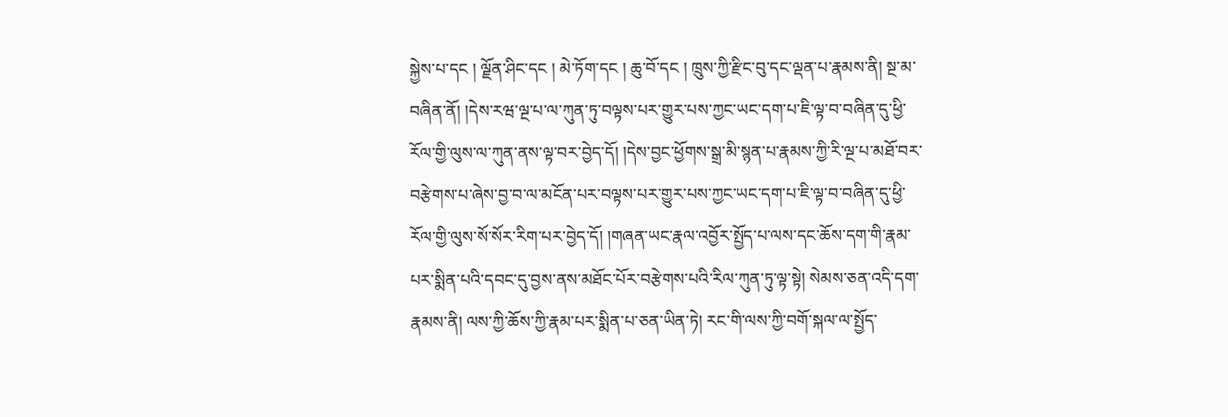སྐྱེས་པ་དང ། ལྗོན་ཤིང་དང ། མེ་ཏོག་དང ། ཆུ་བོ་དང ། ཁྲུས་ཀྱི་རྫིང་བུ་དང་ལྡན་པ་རྣམས་ནི། སྔ་མ་བཞིན་ནོ། །དེས་རཝ་ལྔ་པ་ལ་ཀུན་ཏུ་བལྟས་པར་གྱུར་པས་ཀྱང་ཡང་དག་པ་ཇི་ལྟ་བ་བཞིན་དུ་ཕྱི་རོལ་གྱི་ལུས་ལ་ཀུན་ནས་ལྟ་བར་བྱེད་དོ། །དེས་བྱང་ཕྱོགས་སྒྲ་མི་སྙན་པ་རྣམས་ཀྱི་རི་ལྔ་པ་མཐོ་བར་བརྩེགས་པ་ཞེས་བྱ་བ་ལ་མངོན་པར་བལྟས་པར་གྱུར་པས་ཀྱང་ཡང་དག་པ་ཇི་ལྟ་བ་བཞིན་དུ་ཕྱི་རོལ་གྱི་ལུས་སོ་སོར་རིག་པར་བྱེད་དོ། །གཞན་ཡང་རྣལ་འབྱོར་སྤྱོད་པ་ལས་དང་ཆོས་དག་གི་རྣམ་པར་སྨིན་པའི་དབང་དུ་བྱས་ནས་མཐོང་པོར་བརྩེགས་པའི་རིལ་ཀུན་ཏུ་ལྟ་སྟེ། སེམས་ཅན་འདི་དག་རྣམས་ནི། ལས་ཀྱི་ཆོས་ཀྱི་རྣམ་པར་སྨིན་པ་ཅན་ཡིན་ཏེ། རང་གི་ལས་ཀྱི་བགོ་སྐལ་ལ་སྤྱོད་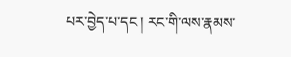པར་བྱེད་པ་དང ། རང་གི་ལས་རྣམས་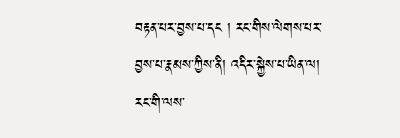བརྟན་པར་བྱས་པ་དང ། རང་གིས་ལེགས་པར་བྱས་པ་རྣམས་ཀྱིས་ནི། འདིར་སྐྱེས་པ་ཡིན་ལ། རང་གི་ལས་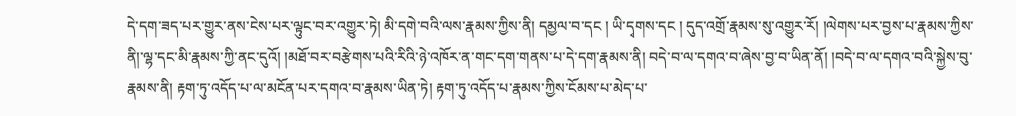དེ་དག་ཟད་པར་གྱུར་ནས་ངེས་པར་ལྟུང་བར་འགྱུར་ཏེ། མི་དགེ་བའི་ལས་རྣམས་ཀྱིས་ནི། དམྱལ་བ་དང ། ཡི་དྭགས་དང ། དུད་འགྲོ་རྣམས་སུ་འགྱུར་རོ། །ལེགས་པར་བྱས་པ་རྣམས་ཀྱིས་
ནི།་ལྷ་དང་མི་རྣམས་ཀྱི་ནང་དུའོ། །མཐོ་བར་བརྩེགས་པའི་རིའི་ཉེ་འཁོར་ན་གང་དག་གནས་པ་དེ་དག་རྣམས་ནི། བདེ་བ་ལ་དགའ་བ་ཞེས་བྱ་བ་ཡིན་ནོ། །བདེ་བ་ལ་དགའ་བའི་སྐྱེས་བུ་རྣམས་ནི། རྟག་ཏུ་འདོད་པ་ལ་མངོན་པར་དགའ་བ་རྣམས་ཡིན་ཏེ། རྟག་ཏུ་འདོད་པ་རྣམས་ཀྱིས་ངོམས་པ་མེད་པ་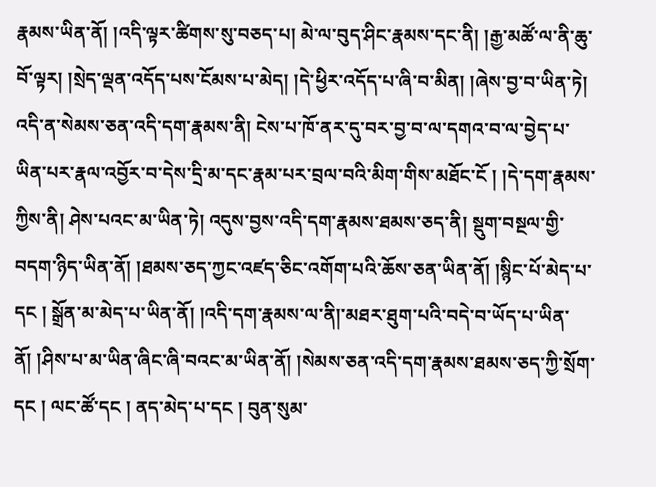རྣམས་ཡིན་ནོ། །འདི་ལྟར་ཚིགས་སུ་བཅད་པ། མེ་ལ་བུད་ཤིང་རྣམས་དང་ནི། །རྒྱ་མཚོ་ལ་ནི་ཆུ་བོ་ལྟར། །སྲེད་ལྡན་འདོད་པས་ངོམས་པ་མེད། །དེ་ཕྱིར་འདོད་པ་ཞི་བ་མིན། །ཞེས་བྱ་བ་ཡིན་ཏེ། འདི་ན་སེམས་ཅན་འདི་དག་རྣམས་ནི། ངེས་པ་ཁོ་ནར་དུ་བར་བྱ་བ་ལ་དགའ་བ་ལ་བྱེད་པ་ཡིན་པར་རྣལ་འབྱོར་བ་དེས་དྲི་མ་དང་རྣམ་པར་བྲལ་བའི་མིག་གིས་མཐོང་ངོ ། །དེ་དག་རྣམས་ཀྱིས་ནི། ཤེས་པའང་མ་ཡིན་ཏེ། འདུས་བྱས་འདི་དག་རྣམས་ཐམས་ཅད་ནི། སྡུག་བསྔལ་གྱི་བདག་ཉིད་ཡིན་ནོ། །ཐམས་ཅད་ཀྱང་འཛད་ཅིང་འགོག་པའི་ཆོས་ཅན་ཡིན་ནོ། །སྙིང་པོ་མེད་པ་དང ། སྒྲོན་མ་མེད་པ་ཡིན་ནོ། །འདི་དག་རྣམས་ལ་ནི།་མཐར་ཐུག་པའི་བདེ་བ་ཡོད་པ་ཡིན་ནོ། །ཤིས་པ་མ་ཡིན་ཞིང་ཞི་བའང་མ་ཡིན་ནོ། །སེམས་ཅན་འདི་དག་རྣམས་ཐམས་ཅད་ཀྱི་སྲོག་དང ། ལང་ཚོ་དང ། ནད་མེད་པ་དང ། བུན་སུམ་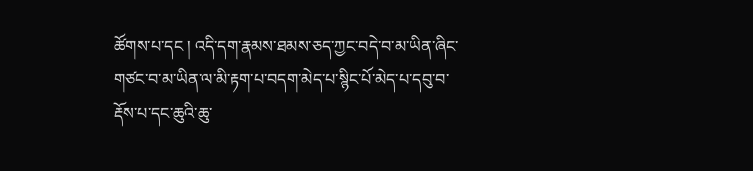ཚོགས་པ་དང ། འདི་དག་རྣམས་ཐམས་ཅད་ཀྱང་བདེ་བ་མ་ཡིན་ཞིང་གཙང་བ་མ་ཡིན་ལ་མི་རྟག་པ་བདག་མེད་པ་སྙིང་པོ་མེད་པ་དབུ་བ་རྡོས་པ་དང་ཆུའི་ཆུ་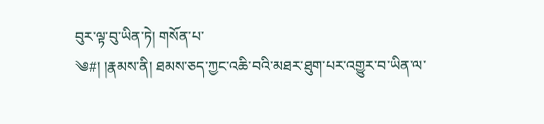བུར་ལྟ་བུ་ཡིན་ཏེ། གསོན་པ་
༄#། །རྣམས་ནི། ཐམས་ཅད་ཀྱང་འཆི་བའི་མཐར་ཐུག་པར་འགྱུར་བ་ཡིན་ལ་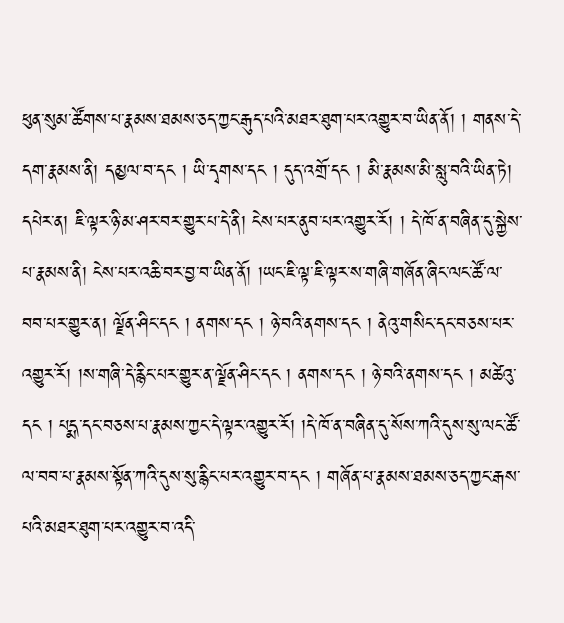ཕུན་སུམ་ཚོགས་པ་རྣམས་ཐམས་ཅད་ཀྱང་རྒུད་པའི་མཐར་ཐུག་པར་འགྱུར་བ་ཡིན་ནོ། ། གནས་དེ་དག་རྣམས་ནི། དམྱལ་བ་དང ། ཡི་དྭགས་དང ། དུད་འགྲོ་དང ། མི་རྣམས་མི་སླུ་བའི་ཡིན་ཏེ། དཔེར་ན། ཇི་ལྟར་ཉི་མ་ཤར་བར་གྱུར་པ་དེ་ནི། ངེས་པར་ནུབ་པར་འགྱུར་རོ། ། དེ་ཁོ་ན་བཞིན་དུ་སྐྱེས་པ་རྣམས་ནི། ངེས་པར་འཆི་བར་བྱ་བ་ཡིན་ནོ། །ཡང་ཇི་ལྟ་ཇི་ལྟར་ས་གཞི་གཞོན་ཞིང་ལང་ཚོ་ལ་བབ་པར་གྱུར་ན། ལྗོན་ཤིང་དང ། ནགས་དང ། ཉེ་བའི་ནགས་དང ། ནེའུ་གསིང་དང་བཅས་པར་འགྱུར་རོ། །ས་གཞི་དེ་རྙིང་པར་གྱུར་ན་ལྗོན་ཤིང་དང ། ནགས་དང ། ཉེ་བའི་ནགས་དང ། མཚེའུ་དང ། པདྨ་དང་བཅས་པ་རྣམས་ཀྱང་དེ་ལྟར་འགྱུར་རོ། །དེ་ཁོ་ན་བཞིན་དུ་སོས་ཀའི་དུས་སུ་ལང་ཚོ་ལ་བབ་པ་རྣམས་སྟོན་ཀའི་དུས་སུ་རྙིང་པར་འགྱུར་བ་དང ། གཞོན་པ་རྣམས་ཐམས་ཅད་ཀྱང་རྒས་པའི་མཐར་ཐུག་པར་འགྱུར་བ་འདི་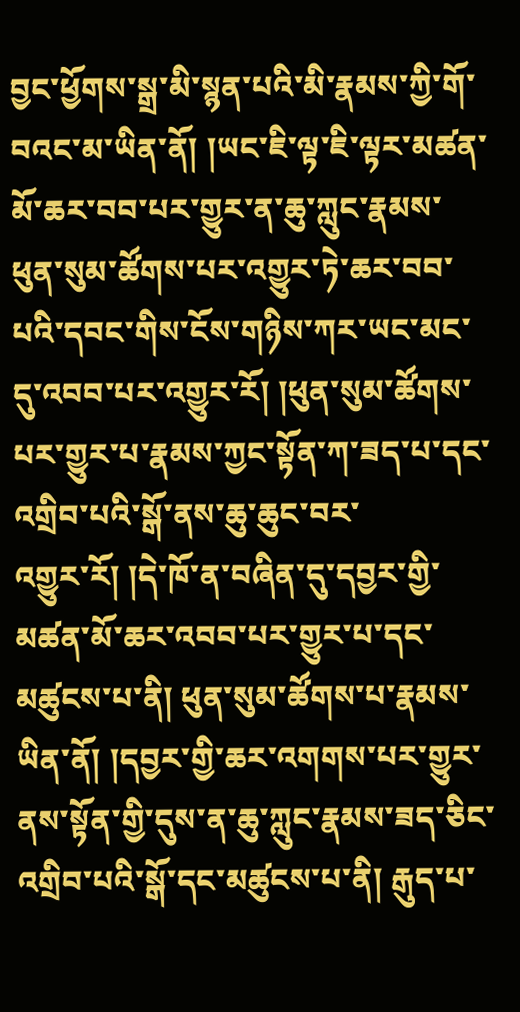བྱང་ཕྱོགས་སྒྲ་མི་སྙན་པའི་མི་རྣམས་ཀྱི་གོ་བའང་མ་ཡིན་ནོ། །ཡང་ཇི་ལྟ་ཇི་ལྟར་མཚན་མོ་ཆར་བབ་པར་གྱུར་ན་ཆུ་ཀླུང་རྣམས་ཕུན་སུམ་ཚོགས་པར་འགྱུར་ཏེ་ཆར་བབ་པའི་དབང་གིས་ངོས་གཉིས་ཀར་ཡང་མང་དུ་འབབ་པར་འགྱུར་རོ། །ཕུན་སུམ་ཚོགས་པར་གྱུར་པ་རྣམས་ཀྱང་སྟོན་ཀ་ཟད་པ་དང་འགྲིབ་པའི་སྒོ་ནས་ཆུ་ཆུང་བར་
འགྱུར་རོ། །དེ་ཁོ་ན་བཞིན་དུ་དབྱར་གྱི་མཚན་མོ་ཆར་འབབ་པར་གྱུར་པ་དང་མཚུངས་པ་ནི། ཕུན་སུམ་ཚོགས་པ་རྣམས་ཡིན་ནོ། །དབྱར་གྱི་ཆར་འགགས་པར་གྱུར་ནས་སྟོན་གྱི་དུས་ན་ཆུ་ཀླུང་རྣམས་ཟད་ཅིང་འགྲིབ་པའི་སྒོ་དང་མཚུངས་པ་ནི། རྒུད་པ་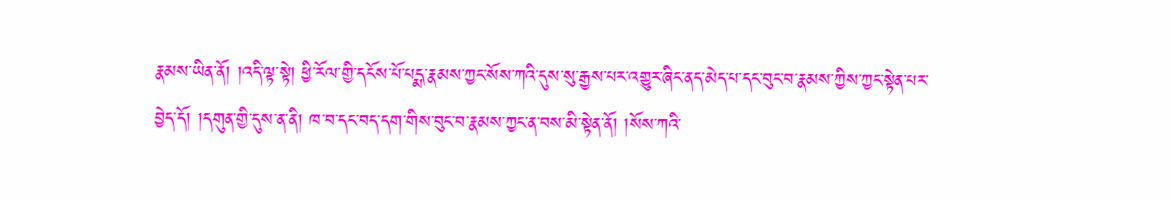རྣམས་ཡིན་ནོ། །འདི་ལྟ་སྟེ། ཕྱི་རོལ་གྱི་དངོས་པོ་པདྨ་རྣམས་ཀྱང་སོས་ཀའི་དུས་སུ་རྒྱས་པར་འགྱུར་ཞིང་ནད་མེད་པ་དང་བུང་བ་རྣམས་ཀྱིས་ཀྱང་སྟེན་པར་བྱེད་དོ། །དགུན་གྱི་དུས་ན་ནི། ཁ་བ་དང་བད་དག་གིས་བུང་བ་རྣམས་ཀྱང་ན་བས་མི་སྟེན་ནོ། །སོས་ཀའི་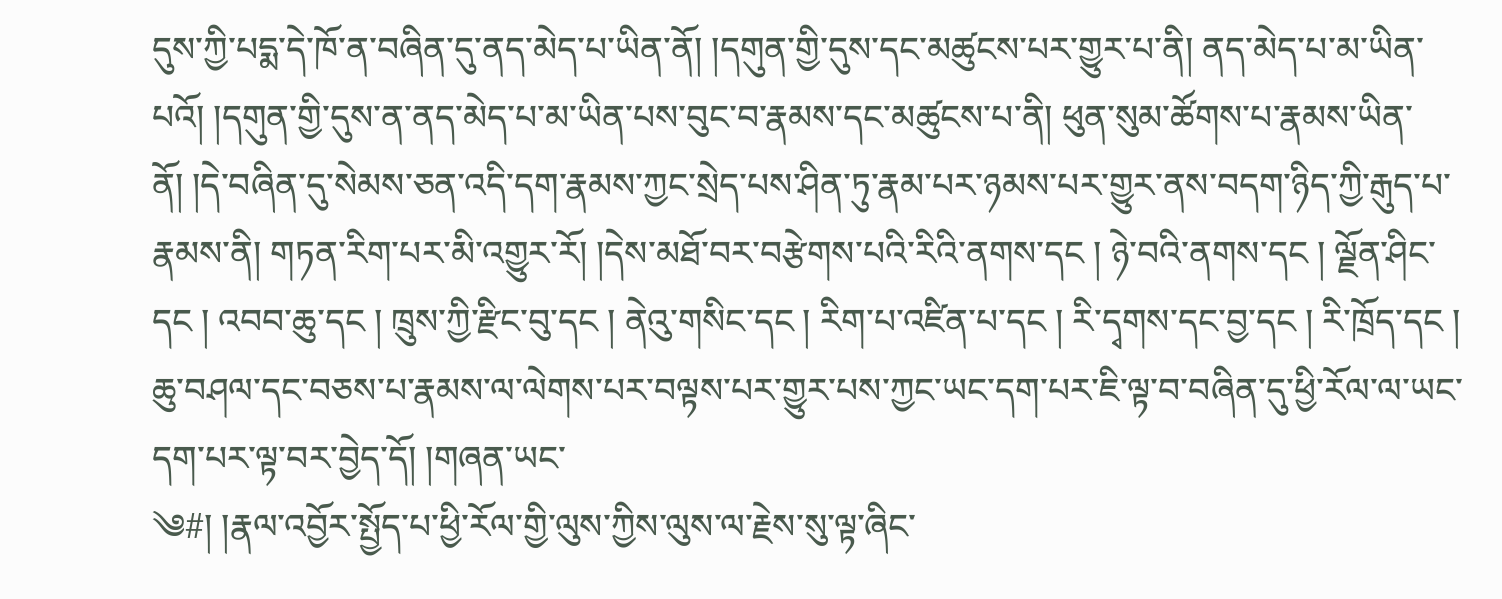དུས་ཀྱི་པདྨ་དེ་ཁོ་ན་བཞིན་དུ་ནད་མེད་པ་ཡིན་ནོ། །དགུན་གྱི་དུས་དང་མཚུངས་པར་གྱུར་པ་ནི། ནད་མེད་པ་མ་ཡིན་པའོ། །དགུན་གྱི་དུས་ན་ནད་མེད་པ་མ་ཡིན་པས་བུང་བ་རྣམས་དང་མཚུངས་པ་ནི། ཕུན་སུམ་ཚོགས་པ་རྣམས་ཡིན་ནོ། །དེ་བཞིན་དུ་སེམས་ཅན་འདི་དག་རྣམས་ཀྱང་སྲེད་པས་ཤིན་ཏུ་རྣམ་པར་ཉམས་པར་གྱུར་ནས་བདག་ཉིད་ཀྱི་རྒུད་པ་རྣམས་ནི། གཏན་རིག་པར་མི་འགྱུར་རོ། །དེས་མཐོ་བར་བརྩེགས་པའི་རིའི་ནགས་དང ། ཉེ་བའི་ནགས་དང ། ལྗོན་ཤིང་དང ། འབབ་ཆུ་དང ། ཁྲུས་ཀྱི་རྫིང་བུ་དང ། ནེའུ་གསིང་དང ། རིག་པ་འཛིན་པ་དང ། རི་དྭགས་དང་བྱ་དང ། རི་ཁྲོད་དང ། ཆུ་བཤལ་དང་བཅས་པ་རྣམས་ལ་ལེགས་པར་བལྟས་པར་གྱུར་པས་ཀྱང་ཡང་དག་པར་ཇི་ལྟ་བ་བཞིན་དུ་ཕྱི་རོལ་ལ་ཡང་དག་པར་ལྟ་བར་བྱེད་དོ། །གཞན་ཡང་
༄#། །རྣལ་འབྱོར་སྤྱོད་པ་ཕྱི་རོལ་གྱི་ལུས་ཀྱིས་ལུས་ལ་རྗེས་སུ་ལྟ་ཞིང་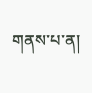གནས་པ་ན།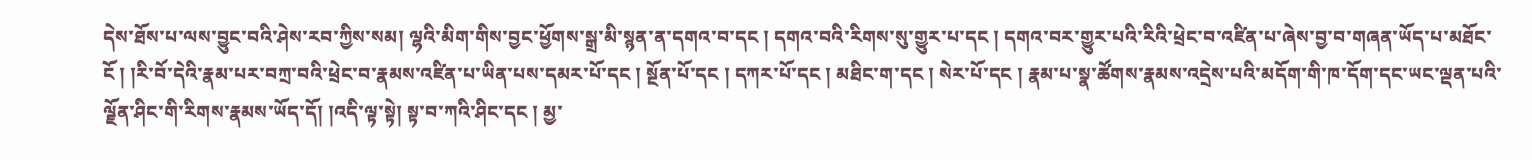དེས་ཐོས་པ་ལས་བྱུང་བའི་ཤེས་རབ་ཀྱིས་སམ། ལྷའི་མིག་གིས་བྱང་ཕྱོགས་སྒྲ་མི་སྙན་ན་དགའ་བ་དང ། དགའ་བའི་རིགས་སུ་གྱུར་པ་དང ། དགའ་བར་གྱུར་པའི་རིའི་ཕྲེང་བ་འཛིན་པ་ཞེས་བྱ་བ་གཞན་ཡོད་པ་མཐོང་ངོ ། །རི་བོ་དེའི་རྣམ་པར་བཀྲ་བའི་ཕྲེང་བ་རྣམས་འཛིན་པ་ཡིན་པས་དམར་པོ་དང ། སྔོན་པོ་དང ། དཀར་པོ་དང ། མཐིང་ག་དང ། སེར་པོ་དང ། རྣམ་པ་སྣ་ཚོགས་རྣམས་འདྲེས་པའི་མདོག་གི་ཁ་དོག་དང་ཡང་ལྡན་པའི་ལྗོན་ཤིང་གི་རིགས་རྣམས་ཡོད་དོ། །འདི་ལྟ་སྟེ། སྟ་བ་ཀའི་ཤིང་དང ། མྱ་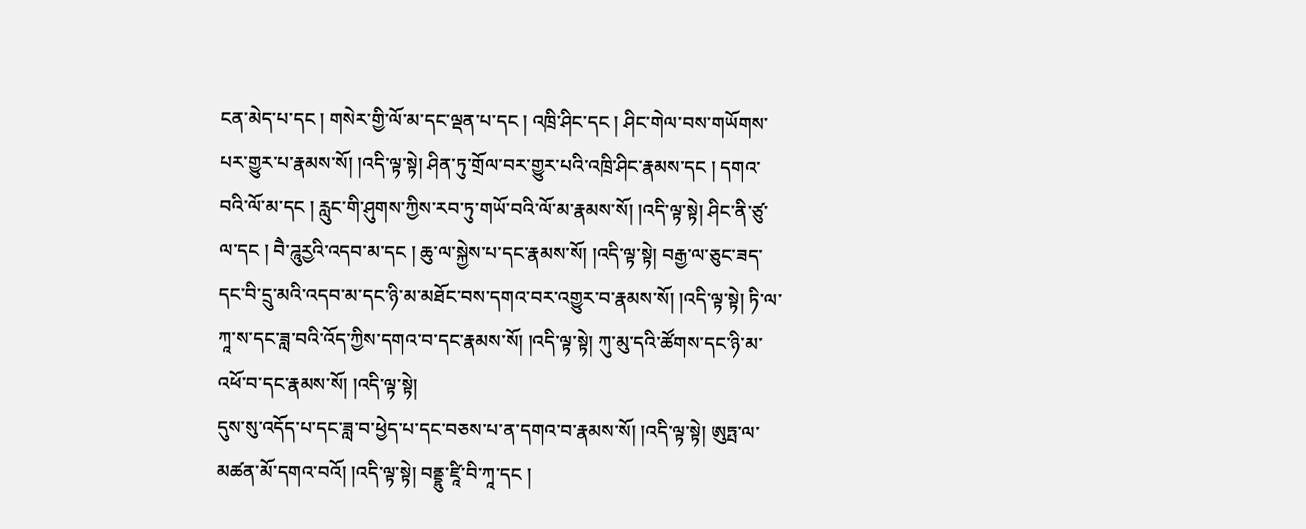ངན་མེད་པ་དང ། གསེར་གྱི་ལོ་མ་དང་ལྡན་པ་དང ། འཁྲི་ཤིང་དང ། ཤིང་གེལ་བས་གཡོགས་པར་གྱུར་པ་རྣམས་སོ། །འདི་ལྟ་སྟེ། ཤིན་ཏུ་གྲོལ་བར་གྱུར་པའི་འཁྲི་ཤིང་རྣམས་དང ། དགའ་བའི་ལོ་མ་དང ། རླུང་གི་ཤུགས་ཀྱིས་རབ་ཏུ་གཡོ་བའི་ལོ་མ་རྣམས་སོ། །འདི་ལྟ་སྟེ། ཤིང་ནི་ཙུ་ལ་དང ། བཻ་ཌཱུརྱའི་འདབ་མ་དང ། ཆུ་ལ་སྐྱེས་པ་དང་རྣམས་སོ། །འདི་ལྟ་སྟེ། བརྒྱ་ལ་ཅུང་ཟད་དང་བི་དྲུ་མའི་འདབ་མ་དང་ཉི་མ་མཐོང་བས་དགའ་བར་འགྱུར་བ་རྣམས་སོ། །འདི་ལྟ་སྟེ། ཏི་ལ་ཀཱ་ས་དང་ཟླ་བའི་འོད་ཀྱིས་དགའ་བ་དང་རྣམས་སོ། །འདི་ལྟ་སྟེ། ཀུ་མུ་དའི་ཚོགས་དང་ཉི་མ་འཕོ་བ་དང་རྣམས་སོ། །འདི་ལྟ་སྟེ།
དུས་སུ་འདོད་པ་དང་ཟླ་བ་ཕྱེད་པ་དང་བཅས་པ་ན་དགའ་བ་རྣམས་སོ། །འདི་ལྟ་སྟེ། ཨུཏྤ་ལ་མཚན་མོ་དགའ་བའོ། །འདི་ལྟ་སྟེ། བནྡྷུ་ཛཱི་བི་ཀཱ་དང །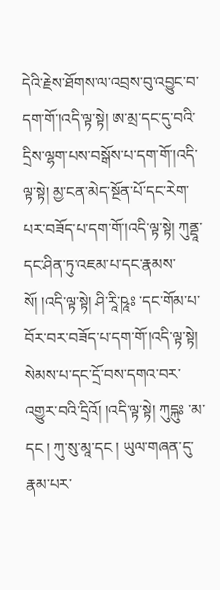དེའི་རྗེས་ཐོགས་ལ་འབྲས་བུ་འབྱུང་བ་དག་གོ་།འདི་ལྟ་སྟེ། ཨ་མྲ་དང་དུ་བའི་དྲིས་ལྷག་པས་བསྒོས་པ་དག་གོ་།འདི་ལྟ་སྟེ། མྱ་ངན་མེད་སྔོན་པོ་དང་རེག་པར་བཟོད་པ་དག་གོ་།འདི་ལྟ་སྟེ། ཀུནྡཱ་དང་ཤིན་ཏུ་འཇམ་པ་དང་རྣམས་སོ། །འདི་ལྟ་སྟེ། ཤི་རཱི་ཥཱཿ ་དང་གོམ་པ་བོར་བར་བཟོད་པ་དག་གོ་།འདི་ལྟ་སྟེ། སེམས་པ་དང་དྲོ་བས་དགའ་བར་འགྱུར་བའི་དྲིའོ། །འདི་ལྟ་སྟེ། ཀུདྐུཿ ་མ་དང ། ཀུ་སུ་མཱ་དང ། ཡུལ་གཞན་དུ་རྣམ་པར་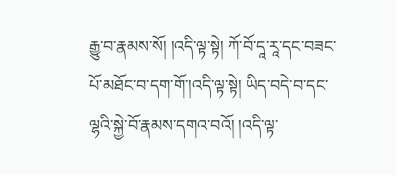རྒྱུ་བ་རྣམས་སོ། །འདི་ལྟ་སྟེ། ཀོ་བོ་དཱ་རཱ་དང་བཟང་པོ་མཐོང་བ་དག་གོ་།འདི་ལྟ་སྟེ། ཡིད་བདེ་བ་དང་ལྷའི་སྐྱེ་བོ་རྣམས་དགའ་བའོ། །འདི་ལྟ་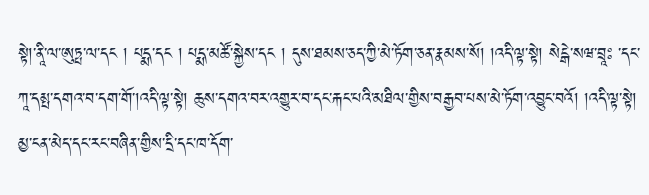སྟེ།་ནཱི་ལ་ཨུཏྤ་ལ་དང ། པདྨ་དང ། པདྨ་མཚོ་སྐྱེས་དང ། དུས་ཐམས་ཅད་ཀྱི་མེ་ཏོག་ཅན་རྣམས་སོ། །འདི་ལྟ་སྟེ། སེངྒེ་སཝ་བྲཱཿ ་དང་ཀཱ་དམྤ་དགའ་བ་དག་གོ་།འདི་ལྟ་སྟེ། ཆུས་དགའ་བར་འགྱུར་བ་དང་རྐང་པའི་མཐིལ་གྱིས་བརྒྱབ་པས་མེ་ཏོག་འབྱུང་བའོ། །འདི་ལྟ་སྟེ། མྱ་ངན་མེད་དང་རང་བཞིན་གྱིས་དྲི་དང་ཁ་དོག་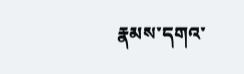རྣམས་དགའ་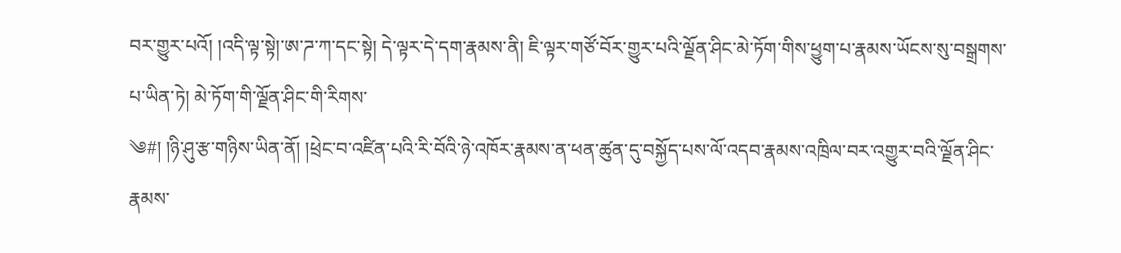བར་གྱུར་པའོ། །འདི་ལྟ་སྟེ།་ཨ་ཌ་ཀ་དང་སྟེ། དེ་ལྟར་དེ་དག་རྣམས་ནི། ཇི་ལྟར་གཙོ་བོར་གྱུར་པའི་ལྗོན་ཤིང་མེ་ཏོག་གིས་ཕྱུག་པ་རྣམས་ཡོངས་སུ་བསྒྲགས་པ་ཡིན་ཏེ། མེ་ཏོག་གི་ལྗོན་ཤིང་གི་རིགས་
༄#། །ཉི་ཤུ་རྩ་གཉིས་ཡིན་ནོ། །ཕྲེང་བ་འཛིན་པའི་རི་བོའི་ཉེ་འཁོར་རྣམས་ན་ཕན་ཚུན་དུ་བསྐྱོད་པས་ལོ་འདབ་རྣམས་འཁྲིལ་བར་འགྱུར་བའི་ལྗོན་ཤིང་རྣམས་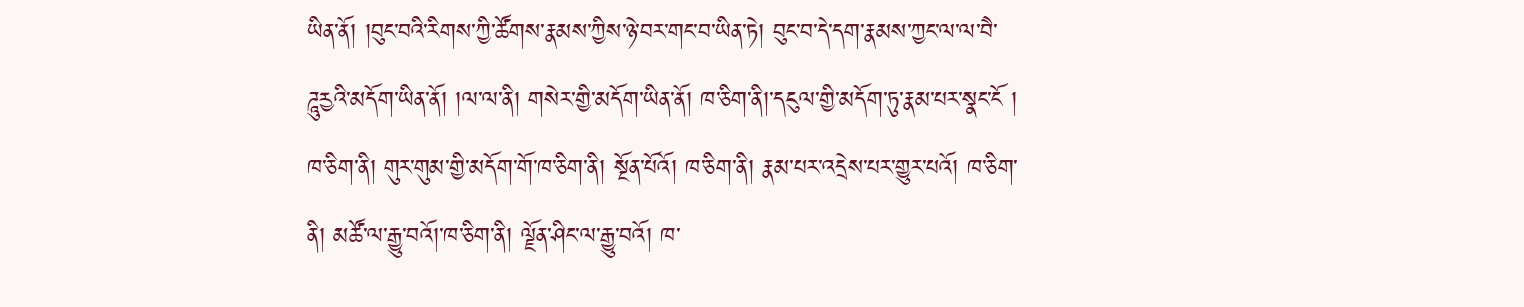ཡིན་ནོ། །བུང་བའི་རིགས་ཀྱི་ཚོགས་རྣམས་ཀྱིས་ཉེ་བར་གང་བ་ཡིན་ཏེ། བུང་བ་དེ་དག་རྣམས་ཀྱང་ལ་ལ་བཻ་ཌཱུརྱའི་མདོག་ཡིན་ནོ། །ལ་ལ་ནི། གསེར་གྱི་མདོག་ཡིན་ནོ། ཁ་ཅིག་ནི།་དངུལ་གྱི་མདོག་ཏུ་རྣམ་པར་སྣང་ངོ ། ཁ་ཅིག་ནི། གུར་གུམ་གྱི་མདོག་གོ་ཁ་ཅིག་ནི། སྔོན་པོའོ། ཁ་ཅིག་ནི། རྣམ་པར་འདྲེས་པར་གྱུར་པའོ། ཁ་ཅིག་ནི། མཚོ་ལ་རྒྱུ་བའོ།་ཁ་ཅིག་ནི། ལྗོན་ཤིང་ལ་རྒྱུ་བའོ། ཁ་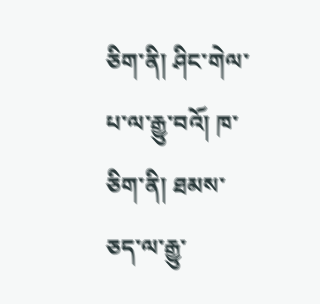ཅིག་ནི། ཤིང་གེལ་པ་ལ་རྒྱུ་བའོ། ཁ་ཅིག་ནི། ཐམས་ཅད་ལ་རྒྱུ་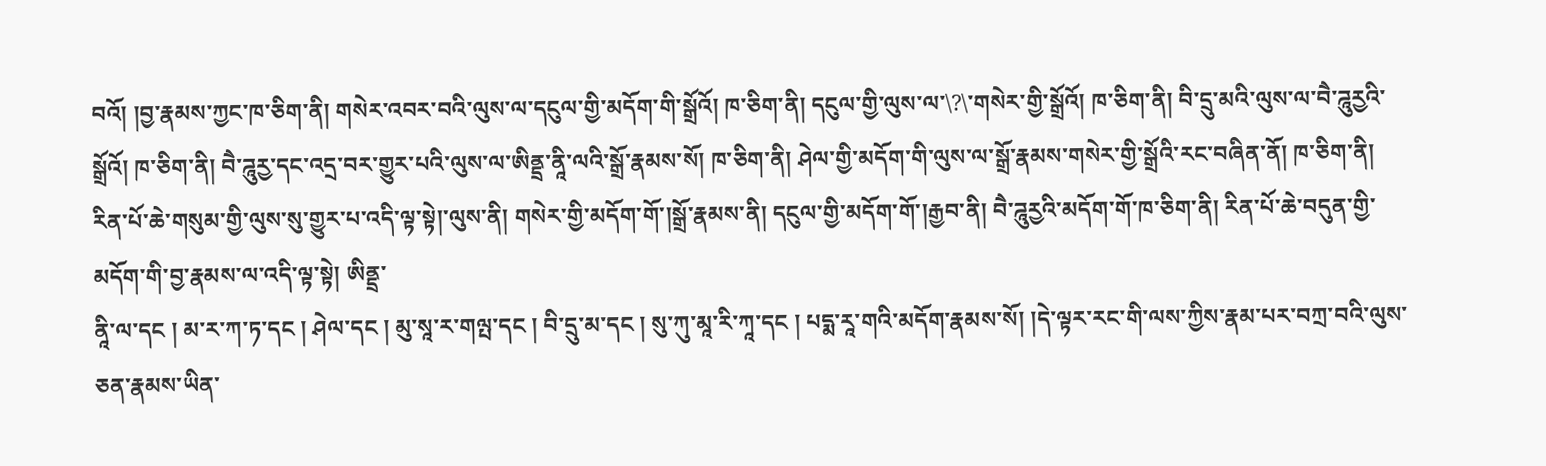བའོ། །བྱ་རྣམས་ཀྱང་ཁ་ཅིག་ནི། གསེར་འབར་བའི་ལུས་ལ་དངུལ་གྱི་མདོག་གི་སྒྲོའོ། ཁ་ཅིག་ནི། དངུལ་གྱི་ལུས་ལ་\?\་གསེར་གྱི་སྒྲོའོ། ཁ་ཅིག་ནི། བི་དྲུ་མའི་ལུས་ལ་བཻ་ཌཱུརྱའི་སྒྲོའོ། ཁ་ཅིག་ནི། བཻ་ཌཱུརྱ་དང་འདྲ་བར་གྱུར་པའི་ལུས་ལ་ཨིནྡྲ་ནཱི་ལའི་སྒྲོ་རྣམས་སོ། ཁ་ཅིག་ནི། ཤེལ་གྱི་མདོག་གི་ལུས་ལ་སྒྲོ་རྣམས་གསེར་གྱི་སྒྲོའི་རང་བཞིན་ནོ། ཁ་ཅིག་ནི། རིན་པོ་ཆེ་གསུམ་གྱི་ལུས་སུ་གྱུར་པ་འདི་ལྟ་སྟེ།་ལུས་ནི། གསེར་གྱི་མདོག་གོ་།སྒྲོ་རྣམས་ནི། དངུལ་གྱི་མདོག་གོ་།རྒྱབ་ནི། བཻ་ཌཱུརྱའི་མདོག་གོ་ཁ་ཅིག་ནི། རིན་པོ་ཆེ་བདུན་གྱི་མདོག་གི་བྱ་རྣམས་ལ་འདི་ལྟ་སྟེ། ཨིནྡྲ་
ནཱི་ལ་དང ། མ་ར་ཀ་ཏ་དང ། ཤེལ་དང ། མུ་སཱ་ར་གལྤ་དང ། བི་དྲུ་མ་དང ། སུ་ཀུ་མཱ་རི་ཀཱ་དང ། པདྨ་རཱ་གའི་མདོག་རྣམས་སོ། །དེ་ལྟར་རང་གི་ལས་ཀྱིས་རྣམ་པར་བཀྲ་བའི་ལུས་ཅན་རྣམས་ཡིན་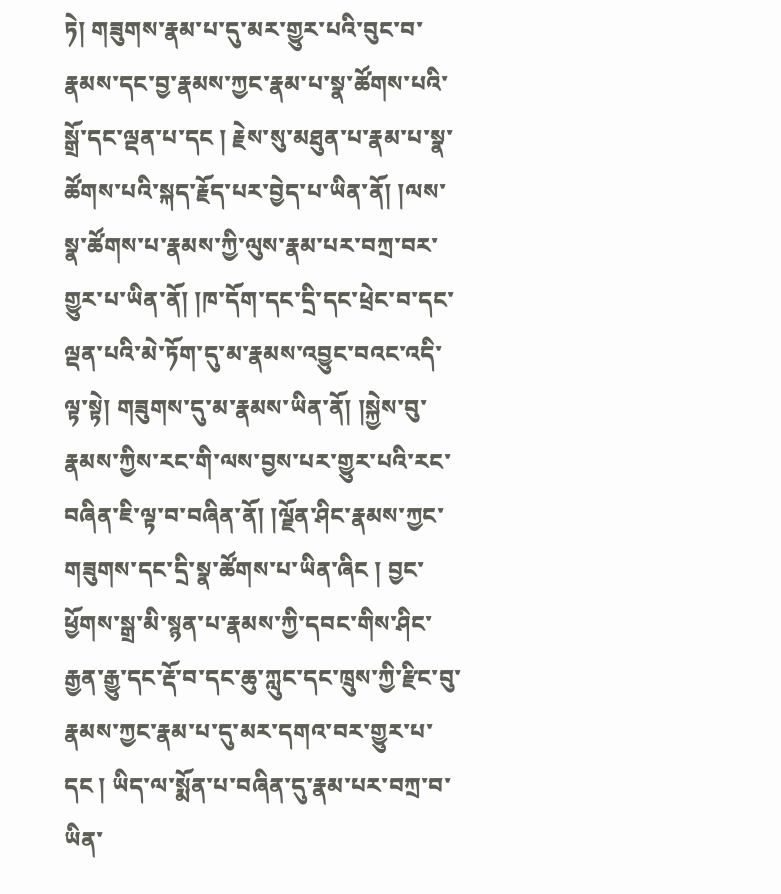ཏེ། གཟུགས་རྣམ་པ་དུ་མར་གྱུར་པའི་བུང་བ་རྣམས་དང་བྱ་རྣམས་ཀྱང་རྣམ་པ་སྣ་ཚོགས་པའི་སྒྲོ་དང་ལྡན་པ་དང ། རྗེས་སུ་མཐུན་པ་རྣམ་པ་སྣ་ཚོགས་པའི་སྐད་རྗོད་པར་བྱེད་པ་ཡིན་ནོ། །ལས་སྣ་ཚོགས་པ་རྣམས་ཀྱི་ལུས་རྣམ་པར་བཀྲ་བར་གྱུར་པ་ཡིན་ནོ། །ཁ་དོག་དང་དྲི་དང་ཕྲེང་བ་དང་ལྡན་པའི་མེ་ཏོག་དུ་མ་རྣམས་འབྱུང་བའང་འདི་ལྟ་སྟེ། གཟུགས་དུ་མ་རྣམས་ཡིན་ནོ། །སྐྱེས་བུ་རྣམས་ཀྱིས་རང་གི་ལས་བྱས་པར་གྱུར་པའི་རང་བཞིན་ཇི་ལྟ་བ་བཞིན་ནོ། །ལྗོན་ཤིང་རྣམས་ཀྱང་གཟུགས་དང་དྲི་སྣ་ཚོགས་པ་ཡིན་ཞིང ། བྱང་ཕྱོགས་སྒྲ་མི་སྙན་པ་རྣམས་ཀྱི་དབང་གིས་ཤིང་རྒྱན་རྒྱུ་དང་རྡོ་བ་དང་ཆུ་ཀླུང་དང་ཁྲུས་ཀྱི་རྫིང་བུ་རྣམས་ཀྱང་རྣམ་པ་དུ་མར་དགའ་བར་གྱུར་པ་དང ། ཡིད་ལ་སྨོན་པ་བཞིན་དུ་རྣམ་པར་བཀྲ་བ་ཡིན་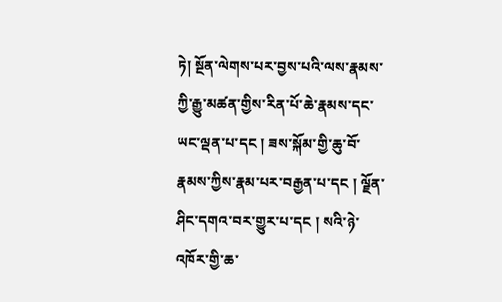ཏེ། སྔོན་ལེགས་པར་བྱས་པའི་ལས་རྣམས་ཀྱི་རྒྱུ་མཚན་གྱིས་རིན་པོ་ཆེ་རྣམས་དང་ཡང་ལྡན་པ་དང ། ཟས་སྐོམ་གྱི་ཆུ་བོ་རྣམས་ཀྱིས་རྣམ་པར་བརྒྱན་པ་དང ། ལྗོན་ཤིང་དགའ་བར་གྱུར་པ་དང ། སའི་ཉེ་འཁོར་གྱི་ཆ་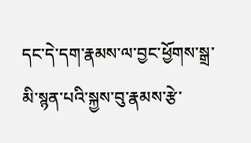དང་དེ་དག་རྣམས་ལ་བྱང་ཕྱོགས་སྒྲ་མི་སྙན་པའི་སྐྱས་བུ་རྣམས་རྩེ་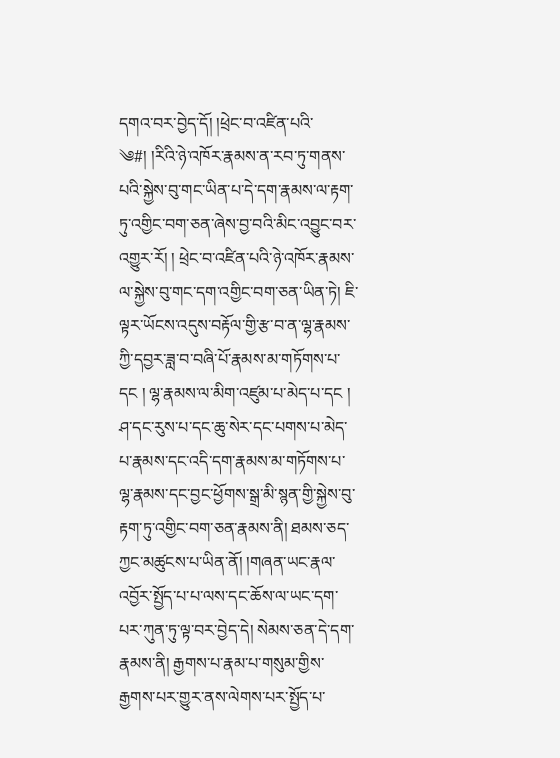དགའ་བར་བྱེད་དོ། །ཕྲེང་བ་འཛིན་པའི་
༄#། །རིའི་ཉེ་འཁོར་རྣམས་ན་རབ་ཏུ་གནས་པའི་སྐྱེས་བུ་གང་ཡིན་པ་དེ་དག་རྣམས་ལ་རྟག་ཏུ་འགྱིང་བག་ཅན་ཞེས་བྱ་བའི་མིང་འབྱུང་བར་འགྱུར་རོ། ། ཕྲེང་བ་འཛིན་པའི་ཉེ་འཁོར་རྣམས་ལ་སྐྱེས་བུ་གང་དག་འགྱིང་བག་ཅན་ཡིན་ཏེ། ཇི་ལྟར་ཡོངས་འདུས་བརྟོལ་གྱི་རྩ་བ་ན་ལྷ་རྣམས་ཀྱི་དབྱར་ཟླ་བ་བཞི་པོ་རྣམས་མ་གཏོགས་པ་དང ། ལྷ་རྣམས་ལ་མིག་འཛུམ་པ་མེད་པ་དང ། ཤ་དང་རུས་པ་དང་ཆུ་སེར་དང་པགས་པ་མེད་པ་རྣམས་དང་འདི་དག་རྣམས་མ་གཏོགས་པ་ལྷ་རྣམས་དང་བྱང་ཕྱོགས་སྒྲ་མི་སྙན་གྱི་སྐྱེས་བུ་རྟག་ཏུ་འགྱིང་བག་ཅན་རྣམས་ནི། ཐམས་ཅད་ཀྱང་མཚུངས་པ་ཡིན་ནོ། །གཞན་ཡང་རྣལ་འབྱོར་སྤྱོད་པ་པ་ལས་དང་ཆོས་ལ་ཡང་དག་པར་ཀུན་ཏུ་ལྟ་བར་བྱེད་དེ། སེམས་ཅན་དེ་དག་རྣམས་ནི། རྒྱགས་པ་རྣམ་པ་གསུམ་གྱིས་རྒྱགས་པར་གྱུར་ནས་ལེགས་པར་སྤྱོད་པ་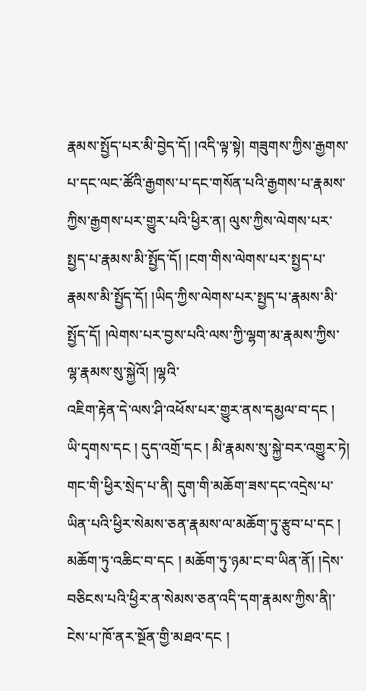རྣམས་སྤྱོད་པར་མི་བྱེད་དོ། །འདི་ལྟ་སྟེ། གཟུགས་ཀྱིས་རྒྱགས་པ་དང་ལང་ཚོའི་རྒྱགས་པ་དང་གསོན་པའི་རྒྱགས་པ་རྣམས་ཀྱིས་རྒྱགས་པར་གྱུར་པའི་ཕྱིར་ན། ལུས་ཀྱིས་ལེགས་པར་སྤྱད་པ་རྣམས་མི་སྤྱོད་དོ། །ངག་གིས་ལེགས་པར་སྤྱད་པ་རྣམས་མི་སྤྱོད་དོ། །ཡིད་ཀྱིས་ལེགས་པར་སྤྱད་པ་རྣམས་མི་སྤྱོད་དོ། །ལེགས་པར་བྱས་པའི་ལས་ཀྱི་ལྷག་མ་རྣམས་ཀྱིས་ལྷ་རྣམས་སུ་སྐྱེའོ། །ལྷའི་
འཇིག་རྟེན་དེ་ལས་ཤི་འཕོས་པར་གྱུར་ནས་དམྱལ་བ་དང ། ཡི་དྭགས་དང ། དུད་འགྲོ་དང ། མི་རྣམས་སུ་སྐྱེ་བར་འགྱུར་ཏེ། གང་གི་ཕྱིར་སྲེད་པ་ནི། དུག་གི་མཆོག་ཟས་དང་འདྲེས་པ་ཡིན་པའི་ཕྱིར་སེམས་ཅན་རྣམས་ལ་མཆོག་ཏུ་རྩུབ་པ་དང ། མཆོག་ཏུ་འཆིང་བ་དང ། མཆོག་ཏུ་ཉམ་ང་བ་ཡིན་ནོ། །དེས་བཅིངས་པའི་ཕྱིར་ན་སེམས་ཅན་འདི་དག་རྣམས་ཀྱིས་ནི།་ངེས་པ་ཁོ་ནར་སྔོན་གྱི་མཐའ་དང །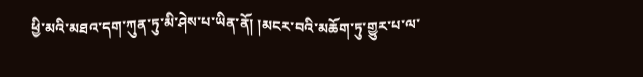ཕྱི་མའི་མཐའ་དག་ཀུན་ཏུ་མི་ཤེས་པ་ཡིན་ནོ། །མངར་བའི་མཆོག་ཏུ་གྱུར་པ་ལ་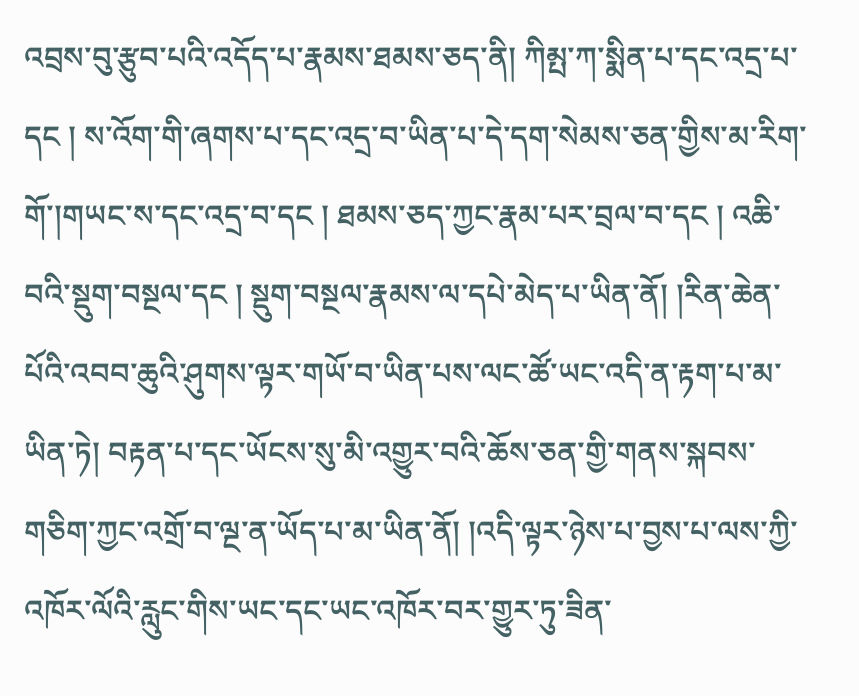འབྲས་བུ་རྩུབ་པའི་འདོད་པ་རྣམས་ཐམས་ཅད་ནི། ཀིམྤ་ཀ་སྨིན་པ་དང་འདྲ་པ་དང ། ས་འོག་གི་ཞགས་པ་དང་འདྲ་བ་ཡིན་པ་དེ་དག་སེམས་ཅན་གྱིས་མ་རིག་གོ་།གཡང་ས་དང་འདྲ་བ་དང ། ཐམས་ཅད་ཀྱང་རྣམ་པར་བྲལ་བ་དང ། འཆི་བའི་སྡུག་བསྔལ་དང ། སྡུག་བསྔལ་རྣམས་ལ་དཔེ་མེད་པ་ཡིན་ནོ། །རིན་ཆེན་པོའི་འབབ་ཆུའི་ཤུགས་ལྟར་གཡོ་བ་ཡིན་པས་ལང་ཚོ་ཡང་འདི་ན་རྟག་པ་མ་ཡིན་ཏེ། བརྟན་པ་དང་ཡོངས་སུ་མི་འགྱུར་བའི་ཆོས་ཅན་གྱི་གནས་སྐབས་གཅིག་ཀྱང་འགྲོ་བ་ལྔ་ན་ཡོད་པ་མ་ཡིན་ནོ། །འདི་ལྟར་ཉེས་པ་བྱས་པ་ལས་ཀྱི་འཁོར་ལོའི་རླུང་གིས་ཡང་དང་ཡང་འཁོར་བར་གྱུར་ཏུ་ཟིན་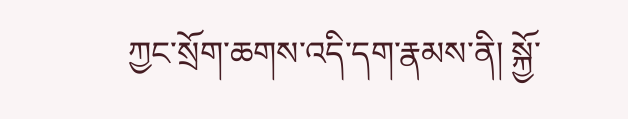ཀྱང་སྲོག་ཆགས་འདི་དག་རྣམས་ནི། སྐྱོ་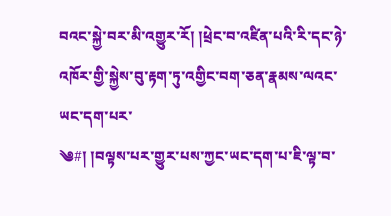བའང་སྐྱེ་བར་མི་འགྱུར་རོ། །ཕྲེང་བ་འཛིན་པའི་རི་དང་ཉེ་འཁོར་གྱི་སྐྱེས་བུ་རྟག་ཏུ་འགྱིང་བག་ཅན་རྣམས་ལའང་ཡང་དག་པར་
༄#། །བལྟས་པར་གྱུར་པས་ཀྱང་ཡང་དག་པ་ཇི་ལྟ་བ་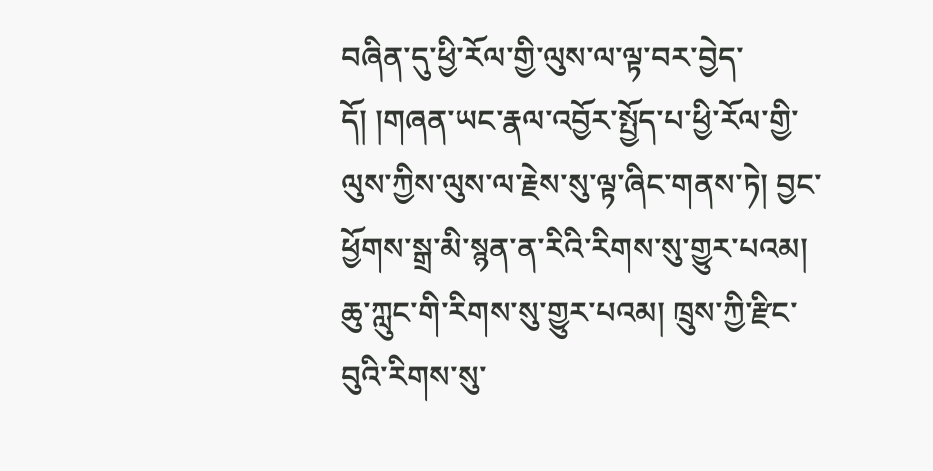བཞིན་དུ་ཕྱི་རོལ་གྱི་ལུས་ལ་ལྟ་བར་བྱེད་དོ། །གཞན་ཡང་རྣལ་འབྱོར་སྤྱོད་པ་ཕྱི་རོལ་གྱི་ལུས་ཀྱིས་ལུས་ལ་རྗེས་སུ་ལྟ་ཞིང་གནས་ཏེ། བྱང་ཕྱོགས་སྒྲ་མི་སྙན་ན་རིའི་རིགས་སུ་གྱུར་པའམ། ཆུ་ཀླུང་གི་རིགས་སུ་གྱུར་པའམ། ཁྲུས་ཀྱི་རྫིང་བུའི་རིགས་སུ་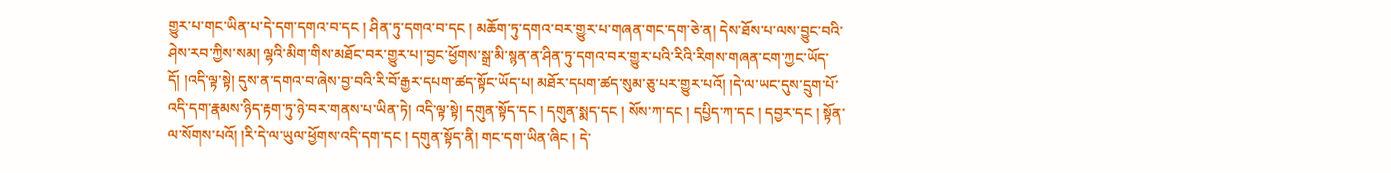གྱུར་པ་གང་ཡིན་པ་དེ་དག་དགའ་བ་དང ། ཤིན་ཏུ་དགའ་བ་དང ། མཆོག་ཏུ་དགའ་བར་གྱུར་པ་གཞན་གང་དག་ཅེ་ན། དེས་ཐོས་པ་ལས་བྱུང་བའི་ཤེས་རབ་ཀྱིས་སམ། ལྷའི་མིག་གིས་མཐོང་བར་གྱུར་པ།་བྱང་ཕྱོགས་སྒྲ་མི་སྙན་ན་ཤིན་ཏུ་དགའ་བར་གྱུར་པའི་རིའི་རིགས་གཞན་ངག་ཀྱང་ཡོད་དོ། །འདི་ལྟ་སྟེ། དུས་ན་དགའ་བ་ཞེས་བྱ་བའི་རི་བོ་རྒྱར་དཔག་ཚད་སྟོང་ཡོད་པ། མཐོར་དཔག་ཚད་སུམ་ཅུ་པར་གྱུར་པའོ། །དེ་ལ་ཡང་དུས་དྲུག་པོ་འདི་དག་རྣམས་ཉིད་རྟག་ཏུ་ཉེ་བར་གནས་པ་ཡིན་ཏེ། འདི་ལྟ་སྟེ། དགུན་སྟོད་དང ། དགུན་སྨད་དང ། སོས་ཀ་དང ། དཔྱིད་ཀ་དང ། དབྱར་དང ། སྟོན་ལ་སོགས་པའོ། །རི་དེ་ལ་ཡུལ་ཕྱོགས་འདི་དག་དང ། དགུན་སྟོད་ནི། གང་དག་ཡིན་ཞིང ། དེ་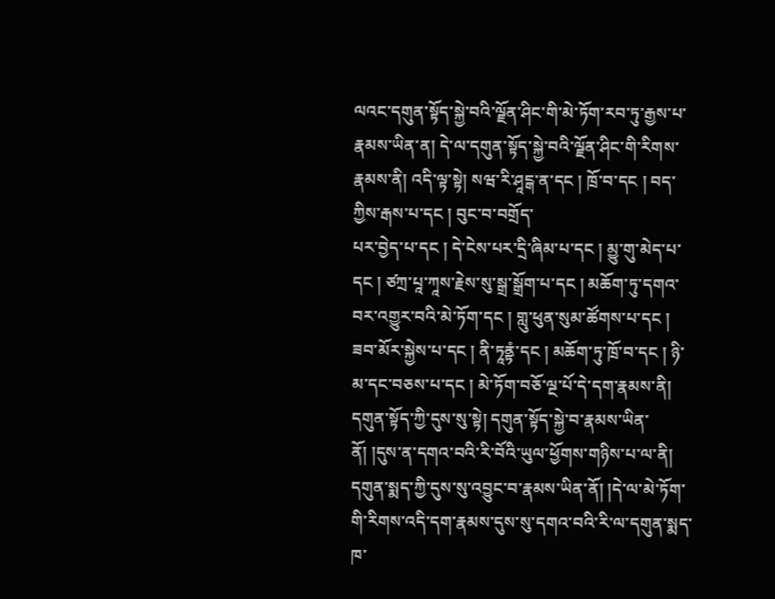ལའང་དགུན་སྟོད་སྐྱེ་བའི་ལྗོན་ཤིང་གི་མེ་ཏོག་རབ་ཏུ་རྒྱས་པ་རྣམས་ཡིན་ན། དེ་ལ་དགུན་སྟོད་སྐྱེ་བའི་ལྗོན་ཤིང་གི་རིགས་རྣམས་ནི། འདི་ལྟ་སྟེ། སཝ་རི་ཤཱངྒ་ན་དང ། ཁྲོ་བ་དང ། བད་ཀྱིས་རྒས་པ་དང ། བུང་བ་བགྲོད་
པར་བྱེད་པ་དང ། དེ་ངེས་པར་དྲི་ཞིམ་པ་དང ། མྱུ་གུ་མེད་པ་དང ། ཙཀྲ་པཱ་ཀཱས་རྗེས་སུ་སྒྲ་སྒྲོག་པ་དང ། མཆོག་ཏུ་དགའ་བར་འགྱུར་བའི་མེ་ཏོག་དང ། གླུ་ཕུན་སུམ་ཚོགས་པ་དང ། ཟབ་མོར་སྐྱེས་པ་དང ། ནི་ཏཱནྟཾ་དང ། མཆོག་ཏུ་ཁྲོ་བ་དང ། ཉི་མ་དང་བཅས་པ་དང ། མེ་ཏོག་བཅོ་ལྔ་པོ་དེ་དག་རྣམས་ནི། དགུན་སྟོད་ཀྱི་དུས་སུ་སྟེ། དགུན་སྟོད་སྐྱེ་བ་རྣམས་ཡིན་ནོ། །དུས་ན་དགའ་བའི་རི་བོའི་ཡུལ་ཕྱོགས་གཉིས་པ་ལ་ནི། དགུན་སྨད་ཀྱི་དུས་སུ་འབྱུང་བ་རྣམས་ཡིན་ནོ། །དེ་ལ་མེ་ཏོག་གི་རིགས་འདི་དག་རྣམས་དུས་སུ་དགའ་བའི་རི་ལ་དགུན་སྨད་ཁ་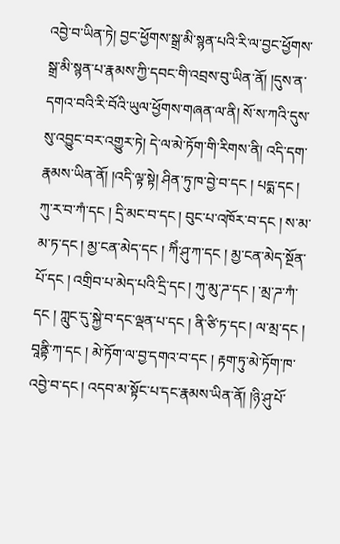འབྱེ་བ་ཡིན་ཏེ། བྱང་ཕྱོགས་སྒྲ་མི་སྙན་པའི་རི་ལ་བྱང་ཕྱོགས་སྒྲ་མི་སྙན་པ་རྣམས་ཀྱི་དབང་གི་འབྲས་བུ་ཡིན་ནོ། །དུས་ན་དགའ་བའི་རི་བོའི་ཡུལ་ཕྱོགས་གཞན་ལ་ནི། སོ་ས་ཀའི་དུས་སུ་འབྱུང་བར་འགྱུར་ཏེ། དེ་ལ་མེ་ཏོག་གི་རིགས་ནི། འདི་དག་རྣམས་ཡིན་ནོ། །འདི་ལྟ་སྟེ། ཤིན་ཏུ་ཁ་བྱེ་བ་དང ། པདྨ་དང ། ཀུ་ར་བ་ཀཾ་དང ། དྲི་མང་བ་དང ། བུང་པ་འཁོར་བ་དང ། ས་མ་མ་ཏ་དང ། མྱ་ངན་མེད་དང ། ཀིཾ་ཤུ་ཀ་དང ། མྱ་ངན་མེད་སྔོན་པོ་དང ། འགྲིབ་པ་མེད་པའི་དྲི་དང ། ཀུ་མུ་ཌ་དང ། ་མྲ་ཌ་ཀཾ་དང ། ཀླུང་དུ་སྐྱེ་བ་དང་ལྡན་པ་དང ། ནི་ཙི་ཏ་དང ། ལ་མྲ་དང ། བཱནྟི་ཀ་དང ། མེ་ཏོག་ལ་བྱ་དགའ་བ་དང ། རྟག་ཏུ་མེ་ཏོག་ཁ་འབྱེ་བ་དང ། འདབ་མ་སྟོང་པ་དང་རྣམས་ཡིན་ནོ། །ཉི་ཤུ་པོ་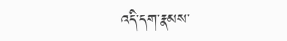འདི་དག་རྣམས་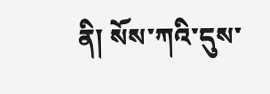ནི། སོས་ཀའི་དུས་